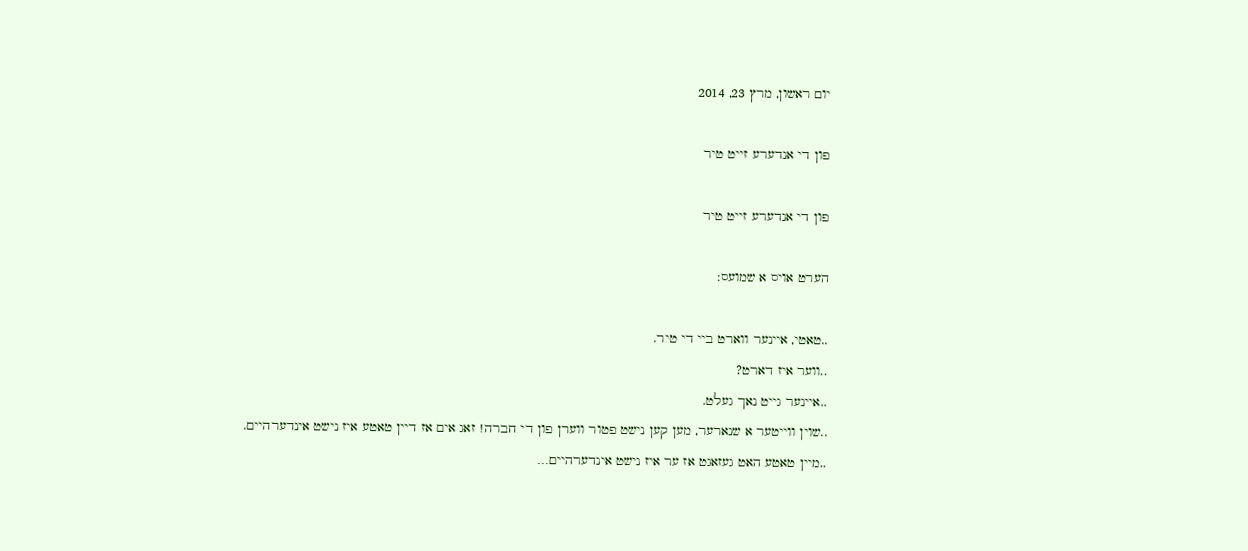יום ראשון, מרץ 23, 2014

פון די אנדערע זייט טיר

פון די אנדערע זייט טיר

הערט אויס א שמועס:

..טאטי, איינער ווארט ביי די טיר.
..ווער איז דארט?
..איינער גייט נאך געלט.
..שוין ווייטער א שנארער, מען קען נישט פטור ווערן פון די חברה! זאג אים אז דיין טאטע איז נישט אינדערהיים.
..מיין טאטע האט געזאגט אז ער איז נישט אינדערהיים…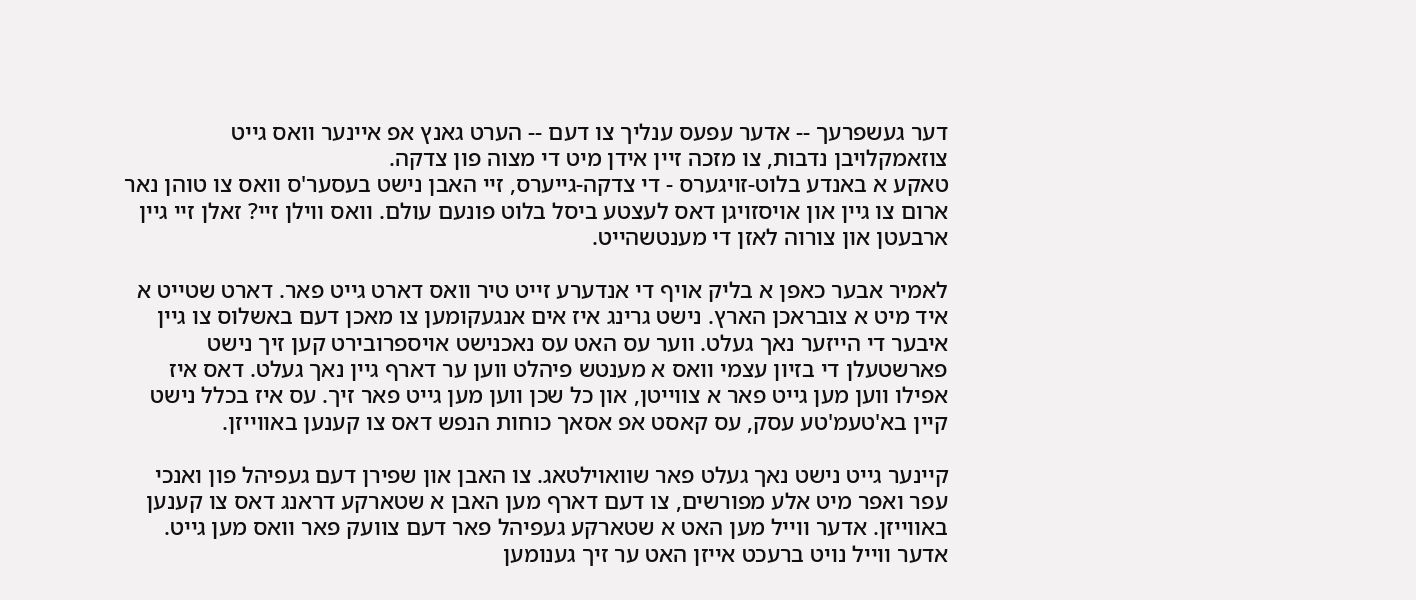דער געשפרעך -- אדער עפעס ענליך צו דעם -- הערט גאנץ אפ איינער וואס גייט צוזאמקלויבן נדבות, צו מזכה זיין אידן מיט די מצוה פון צדקה.
טאקע א באנדע בלוט-זויגערס - די צדקה-גייערס, זיי האבן נישט בעסער'ס וואס צו טוהן נאר ארום צו גיין און אויסזויגן דאס לעצטע ביסל בלוט פונעם עולם. וואס ווילן זיי? זאלן זיי גיין ארבעטן און צורוה לאזן די מענטשהייט.

לאמיר אבער כאפן א בליק אויף די אנדערע זייט טיר וואס דארט גייט פאר. דארט שטייט א איד מיט א צובראכן הארץ. נישט גרינג איז אים אנגעקומען צו מאכן דעם באשלוס צו גיין איבער די הייזער נאך געלט. ווער עס האט עס נאכנישט אויספרובירט קען זיך נישט פארשטעלן די בזיון עצמי וואס א מענטש פיהלט ווען ער דארף גיין נאך געלט. דאס איז אפילו ווען מען גייט פאר א צווייטן, און כל שכן ווען מען גייט פאר זיך. עס איז בכלל נישט קיין בא'טעמ'טע עסק, עס קאסט אפ אסאך כוחות הנפש דאס צו קענען באווייזן.

קיינער גייט נישט נאך געלט פאר שוואוילטאג. צו האבן און שפירן דעם געפיהל פון ואנכי עפר ואפר מיט אלע מפורשים, צו דעם דארף מען האבן א שטארקע דראנג דאס צו קענען באווייזן. אדער ווייל מען האט א שטארקע געפיהל פאר דעם צוועק פאר וואס מען גייט. אדער ווייל נויט ברעכט אייזן האט ער זיך גענומען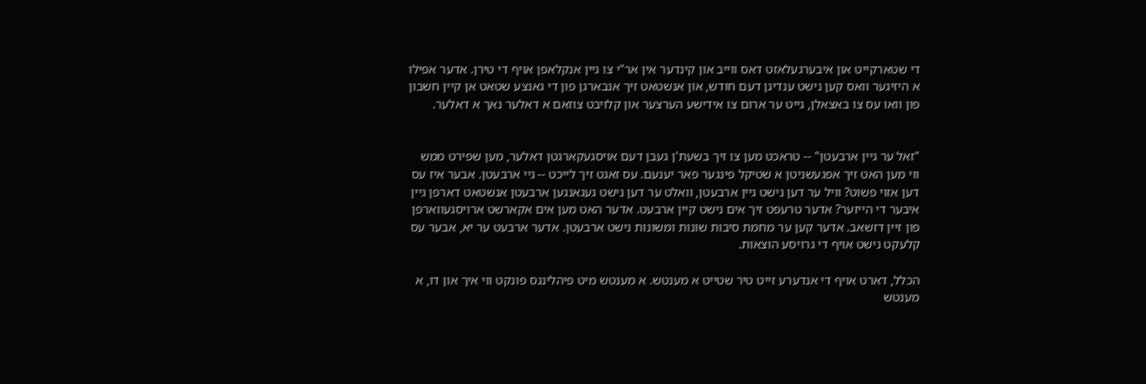די שטארקייט און איבערגעלאזט דאס ווייב און קינדער אין אר"י צו גיין אנקלאפן אויף די טירן. אדער אפילו א היזיגער וואס קען נישט ענדיגן דעם חודש, און אנשטאט זיך אנבארגן פון די גאנצע שטאט אן קיין חשבון פון וואו עס צו באצאלן, גייט ער ארום צו אידישע הערצער און קלויבט צוזאם א דאלער נאך א דאלער.


"זאל ער גיין ארבעטן" -- טראכט מען צו זיך בשעת'ן געבן דעם אויסגעקארגטן דאלער, מען שפירט ממש ווי מען האט זיך אפגעשניטן א שטיקל פינגער פאר יענעם. עס זאגט זיך לייכט -- גיי ארבעטן. אבער איז עס דען אזוי פשוט? וויל ער דען נישט גיין ארבעטן, וואלט ער דען נישט געגאנגען ארבעטן אנשטאט דארפן גיין איבער די הייזער? אדער טרעפט זיך אים נישט קיין ארבעט. אדער האט מען אים אקארשט ארויסגעווארפן פון זיין דזשאב. אדער קען ער מחמת סיבות שונות ומשונות נישט ארבעטן. אדער ארבעט ער יא, אבער עס קלעקט נישט אויף די גרויסע הוצאות.

הכלל, דארט אויף די אנדערע זייט טיר שטייט א מענטש. א מענטש מיט פיהלינגס פונקט ווי איך און דו, א מענטש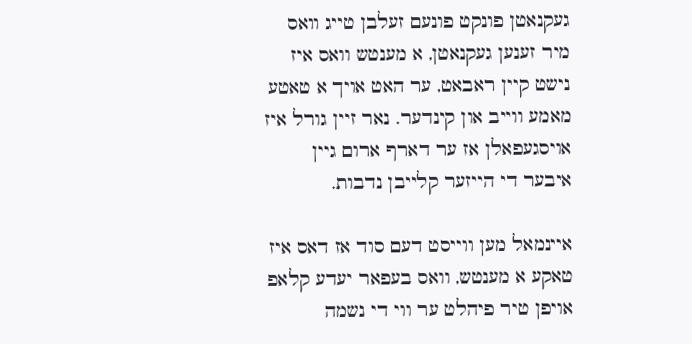געקנאטן פונקט פונעם זעלבן טייג וואס מיר זענען געקנאטן, א מענטש וואס איז נישט קיין ראבאט, ער האט אויך א טאטע מאמע ווייב און קינדער. נאר זיין גורל איז אויסגעפאלן אז ער דארף ארום גיין איבער די הייזער קלייבן נדבות.

איינמאל מען ווייסט דעם סוד אז דאס איז טאקע א מענטש, וואס בעפאר יעדע קלאפ אויפן טיר פיהלט ער ווי די נשמה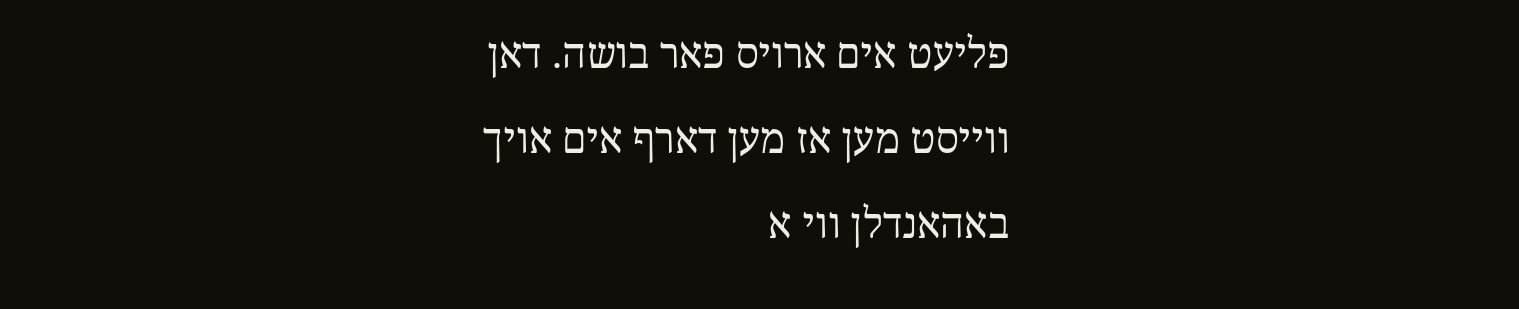פליעט אים ארויס פאר בושה. דאן ווייסט מען אז מען דארף אים אויך באהאנדלן ווי א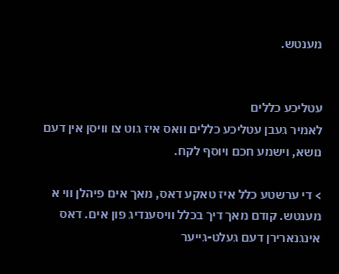מענטש.


עטליכע כללים
לאמיר געבן עטליכע כללים וואס איז גוט צו וויסן אין דעם נושא, וישמע חכם ויוסף לקח.

> די ערשטע כלל איז טאקע דאס, מאך אים פיהלן ווי א מענטש. קודם מאך דיך בכלל וויסענדיג פון אים. דאס אינגנארירן דעם געלט-גייער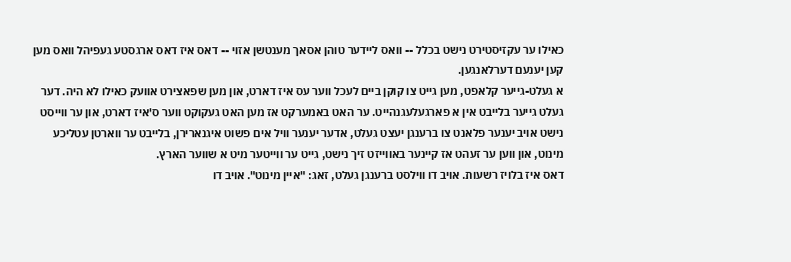כאילו ער עקזיסטירט נישט בכלל -- וואס ליידער טוהן אסאך מענטשן אזוי -- דאס איז דאס ארגסטע געפיהל וואס מען קען יענעם דערלאנגען.
א געלט-גייער קלאפט, מען גייט צו קוקן ביים לעכל ווער עס איז דארט, און מען שפאצירט אוועק כאילו לא היה. דער געלט גייער בלייבט אין א פארגעלעגנהייט. ער האט באמערקט אז מען האט געקוקט ווער ס'איז דארט, און ער ווייסט נישט אויב יענער פלאנט צו ברענגן יעצט געלט, אדער יענער וויל אים פשוט איגנארירן, בלייבט ער ווארטן עטליכע מינוט, און ווען ער זעהט אז קיינער באווייזט זיך נישט, גייט ער ווייטער מיט א שווער הארץ.
דאס איז בלויז רשעות. אויב דו ווילסט ברענגן געלט, זאג: "איין מינוט". אויב דו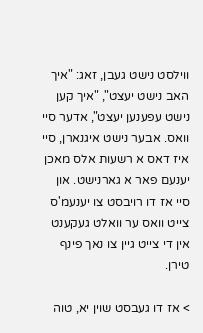ווילסט נישט געבן, זאג: "איך האב נישט יעצט", "איך קען נישט עפענען יעצט", אדער סיי וואס. אבער נישט איגנארן, סיי איז דאס א רשעות אלס מאכן יענעם פאר א גארנישט. און סיי אז דו רויבסט צו יענעמ'ס צייט וואס ער וואלט געקענט אין די צייט גיין צו נאך פינף טירן.

> אז דו געבסט שוין יא, טוה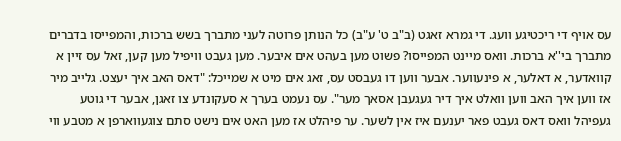עס אויף די ריכטיגע וועג. די גמרא זאגט (ב"ב ט' ע"ב) כל הנותן פרוטה לעני מתברך בשש ברכות, והמפייסו בדברים מתברך בי''א ברכות. וואס מיינט המפייסו? פשוט מען בעהט אים איבער. מען געבט וויפיל מען קען, זאל עס זיין א קוואדער, א דאלער, א פינעווער. אבער ווען דו געבסט עס, זאג אים מיט א שמייכל: "דאס האב איך יעצט. גלייב מיר אז ווען איך האב ווען וואלט איך דיר געגעבן אסאך מער". עס נעמט בערך א סעקונדע צו זאגן, אבער די גוטע געפיהל וואס דאס געבט פאר יענעם איז אין לשער. ער פיהלט אז מען האט אים נישט סתם צוגעווארפן א מטבע ווי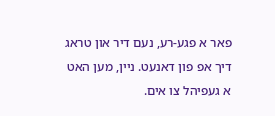פאר א פגע-רע, נעם דיר און טראג דיך אפ פון דאנעט. ניין, מען האט א געפיהל צו אים.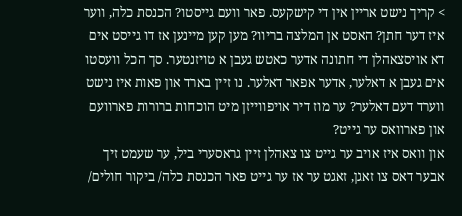> קריך נישט אריין אין די קישקעס. פאר וועם גייסטו? הכנסת כלה, ווער איז דער חתן? האסט אן המלצה בריוו? מען קען מיינען אז דו גייסט אים דא אויסצאהלן די חתונה אדער כאטש געבן א טויזנטער. סך הכל וועסטו אים געבן א דאלער, אדער אפאר דאלער. נו זיין בארד און פאות איז נישט ווערד דעם דאלער? ער מוז דיר אויפווייזן מיט הוכחות ברורות פארוועם און פארוואס ער גייט?
און וואס איז אויב ער גייט צו צאהלן זיין גראסערי ביל, ער שעמט זיך אבער דאס צו זאגן, זאגט ער אז ער גייט פאר הכנסת כלה/ ביקור חולים/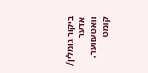ביקור גומלין/ אדער וואטעווער. קומט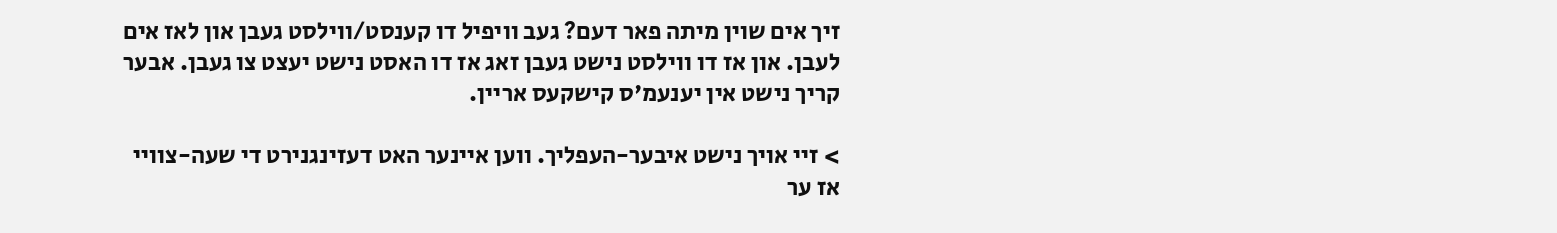זיך אים שוין מיתה פאר דעם? געב וויפיל דו קענסט/ווילסט געבן און לאז אים לעבן. און אז דו ווילסט נישט געבן זאג אז דו האסט נישט יעצט צו געבן. אבער קריך נישט אין יענעמ'ס קישקעס אריין.

> זיי אויך נישט איבער-העפליך. ווען איינער האט דעזינגנירט די שעה-צוויי אז ער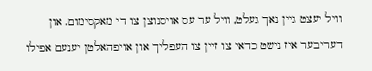וויל יעצט גיין נאך געלט, וויל ער עס אויסנוצן צו די מאקסימום. און דעריבער איז נישט כדאי צו זיין צו העפליך און אויפהאלטן יענעם אפילו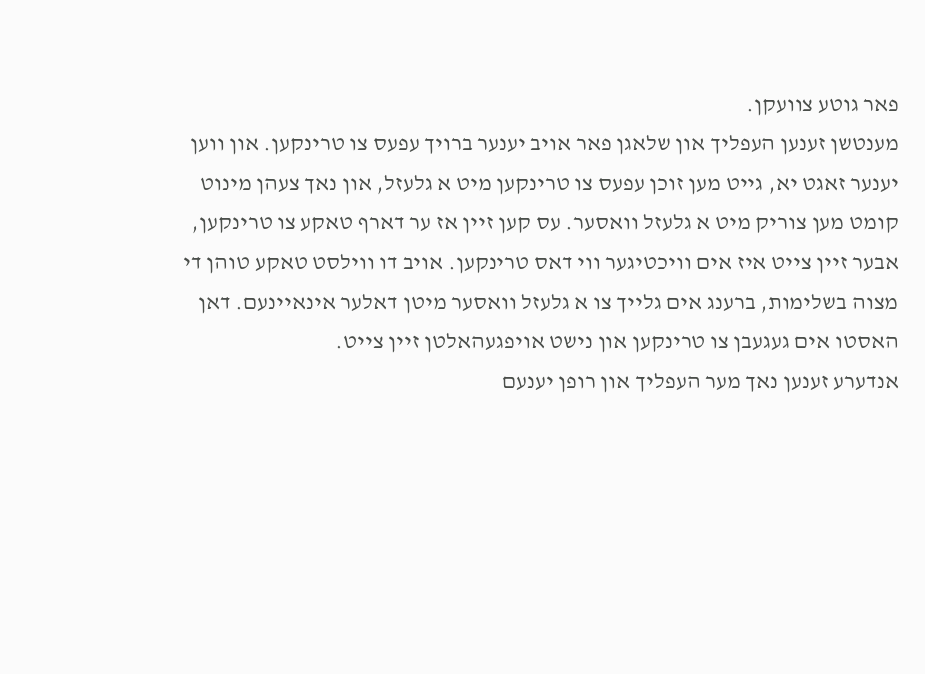פאר גוטע צוועקן.
מענטשן זענען העפליך און שלאגן פאר אויב יענער ברויך עפעס צו טרינקען. און ווען יענער זאגט יא, גייט מען זוכן עפעס צו טרינקען מיט א גלעזל, און נאך צעהן מינוט קומט מען צוריק מיט א גלעזל וואסער. עס קען זיין אז ער דארף טאקע צו טרינקען, אבער זיין צייט איז אים וויכטיגער ווי דאס טרינקען. אויב דו ווילסט טאקע טוהן די מצוה בשלימות, ברענג אים גלייך צו א גלעזל וואסער מיטן דאלער אינאיינעם. דאן האסטו אים געגעבן צו טרינקען און נישט אויפגעהאלטן זיין צייט.
אנדערע זענען נאך מער העפליך און רופן יענעם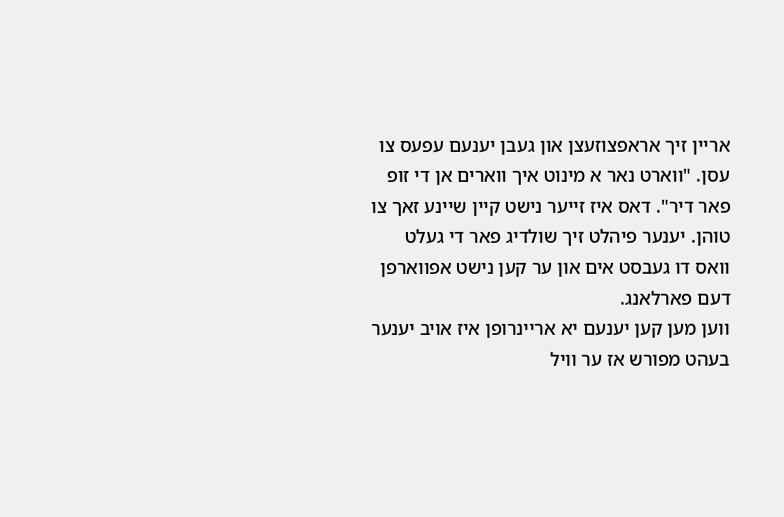אריין זיך אראפצוזעצן און געבן יענעם עפעס צו עסן. "ווארט נאר א מינוט איך ווארים אן די זופ פאר דיר". דאס איז זייער נישט קיין שיינע זאך צו טוהן. יענער פיהלט זיך שולדיג פאר די געלט וואס דו געבסט אים און ער קען נישט אפווארפן דעם פארלאנג.
ווען מען קען יענעם יא אריינרופן איז אויב יענער בעהט מפורש אז ער וויל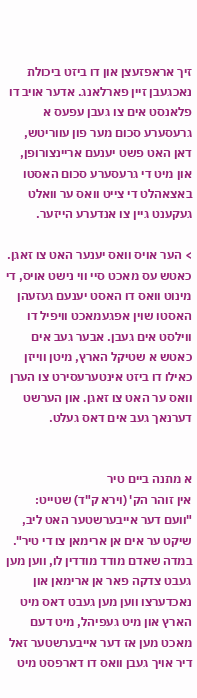זיך אראפזעצן און דו ביזט ביכולת נאכגעבן זיין פארלאנג. אדער אויב דו פלאנסט אים צו געבן עפעס א גרעסערע סכום מער פון עווריטש, דאן האט פשט יענעם אריינצורופן, און מיט די גרעסערע סכום האסטו באצאהלט די צייט וואס ער וואלט געקענט גיין צו אנדערע הייזער.

> הער אויס וואס יענער האט צו זאגן. כאטש עס מאכט סיי ווי נישט אויס, די מינוט וואס דו האסט יענעם געזעהן האסטו שוין אפגעמאכט וויפיל דו ווילסט אים געבן. אבער געב אים כאטש א שטיקל הארץ, מיטן ווייזן כאילו דו ביזט אינטערעסירט צו הערן וואס ער האט צו זאגן. און הערשט דערנאך געב אים דאס געלט.


א מתנה ביים טיר
אין זוהר הק' (וירא ק"ד) שטייט: "וועם דער אייבערשטער האט ליב, שיקט ער אים אן ארימאן צו די טיר". במדה שאדם מודד מודדין לו, ווען מען געבט צדקה פאר אן ארימאן און נאכדערצו ווען מען געבט דאס מיט הארץ און מיט געפיהל, מיט דעם מאכט מען אז דער אייבערשטער זאל דיר אויך געבן וואס דו דארפסט מיט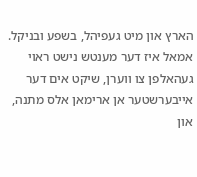הארץ און מיט געפיהל, בשפע ובניקל. אמאל איז דער מענטש נישט ראוי געהאלפן צו ווערן, שיקט אים דער אייבערשטער אן ארימאן אלס מתנה, און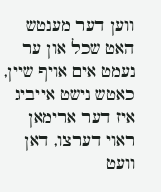ווען דער מענטש האט שכל און ער נעמט אים אויף שיין, כאטש נישט אייביג איז דער ארימאן ראוי דערצו, דאן וועט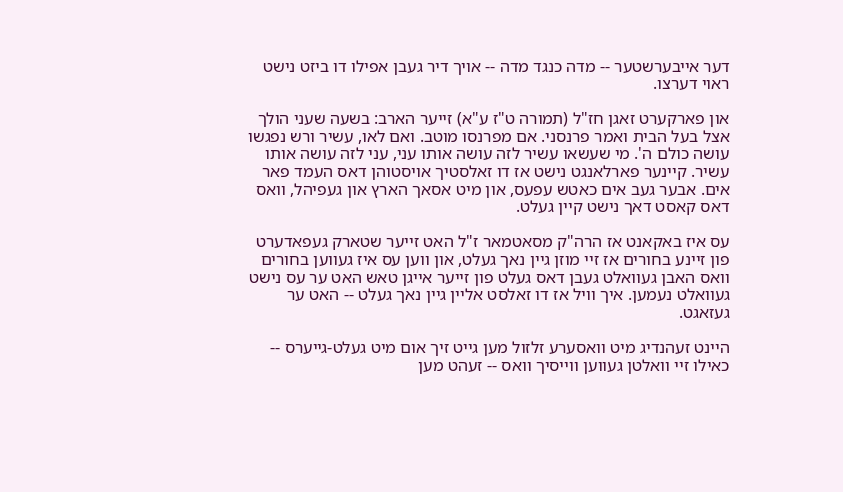דער אייבערשטער -- מדה כנגד מדה -- אויך דיר געבן אפילו דו ביזט נישט ראוי דערצו.

און פארקערט זאגן חז"ל (תמורה ט"ז ע"א) זייער הארב: בשעה שעני הולך אצל בעל הבית ואמר פרנסני. אם מפרנסו מוטב. ואם לאו, עשיר ורש נפגשו עושה כולם ה'. מי שעשאו עשיר לזה עושה אותו עני, עני לזה עושה אותו עשיר. קיינער פארלאנגט נישט אז דו זאלסטיך אויסטוהן דאס העמד פאר אים. אבער געב אים כאטש עפעס, און מיט אסאך הארץ און געפיהל, וואס דאס קאסט דאך נישט קיין געלט.

עס איז באקאנט אז הרה"ק מסאטמאר ז"ל האט זייער שטארק געפאדערט פון זיינע בחורים אז זיי מוזן גיין נאך געלט, און ווען עס איז געווען בחורים וואס האבן געוואלט געבן דאס געלט פון זייער אייגן טאש האט ער עס נישט געוואלט נעמען. איך וויל אז דו זאלסט אליין גיין נאך געלט -- האט ער געזאגט.

היינט זעהנדיג מיט וואסערע זלזול מען גייט זיך אום מיט געלט-גייערס -- כאילו זיי וואלטן געווען ווייסיך וואס -- זעהט מען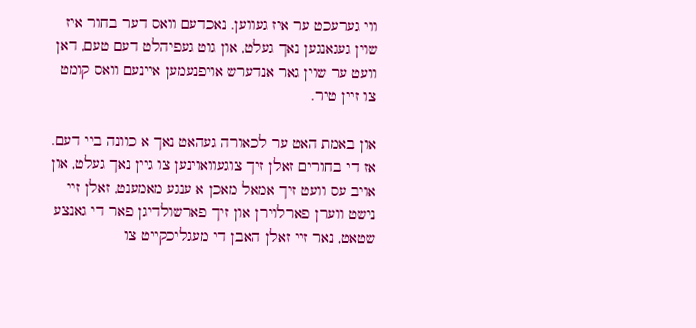ווי גערעכט ער איז געווען. נאכדעם וואס דער בחור איז שוין געגאנגען נאך געלט, און גוט געפיהלט דעם טעם, דאן וועט ער שוין גאר אנדערש אויפנעמען איינעם וואס קומט צו זיין טיר.

און באמת האט ער לכאורה געהאט נאך א כוונה ביי דעם. אז די בחורים זאלן זיך צוגעוואוינען צו גיין נאך געלט, און אויב עס וועט זיך אמאל מאכן א ענגע מאמענט, זאלן זיי נישט ווערן פארלוירן און זיך פארשולדיגן פאר די גאנצע שטאט, נאר זיי זאלן האבן די מעגליכקייט צו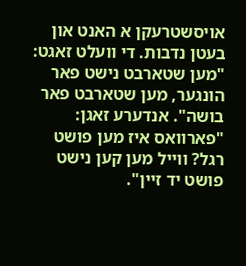אויסשטרעקן א האנט און בעטן נדבות. די וועלט זאגט: "מען שטארבט נישט פאר הונגער, מען שטארבט פאר בושה". אנדערע זאגן: "פארוואס איז מען פושט רגל? ווייל מען קען נישט פושט יד זיין".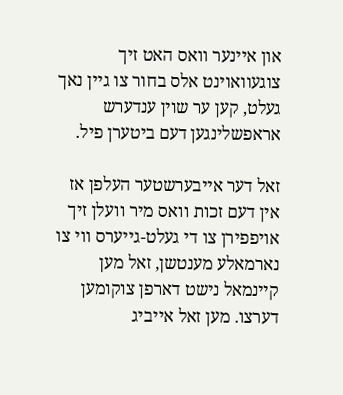און איינער וואס האט זיך צוגעוואוינט אלס בחור צו גיין נאך געלט, קען ער שוין ענדערש אראפשלינגען דעם ביטערן פיל.

זאל דער אייבערשטער העלפן אז אין דעם זכות וואס מיר וועלן זיך אויפפירן צו די געלט-גייערס ווי צו נארמאלע מענטשן, זאל מען קיינמאל נישט דארפן צוקומען דערצו. מען זאל אייביג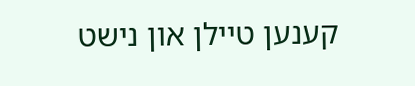קענען טיילן און נישט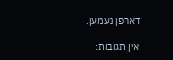דארפן נעמען.

אין תגובות: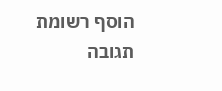הוסף רשומת תגובה